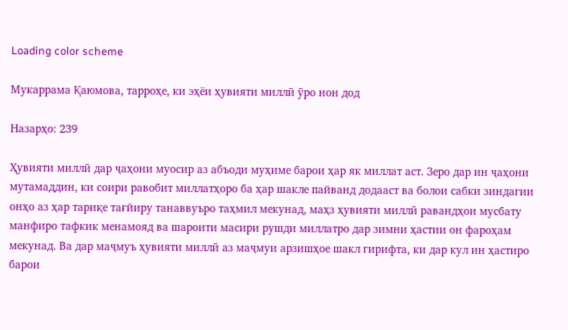Loading color scheme

Мукаррама Қаюмова, тарроҳе, ки эҳёи ҳувияти миллӣ ӯро нон дод

Назарҳо: 239

Ҳувияти миллӣ дар ҷаҳони муосир аз абъоди муҳиме барои ҳар як миллат аст. Зеро дар ин ҷаҳони мутамаддин, ки соири равобит миллатҳоро ба ҳар шакле пайванд додааст ва болои сабки зиндагии онҳо аз ҳар тариқе тағйиру танаввуъро таҳмил мекунад, маҳз ҳувияти миллӣ равандҳои мусбату манфиро тафкик менамояд ва шароити масири рушди миллатро дар зимни ҳастии он фароҳам мекунад. Ва дар маҷмуъ ҳувияти миллӣ аз маҷмуи арзишҳое шакл гирифта, ки дар кул ин ҳастиро барои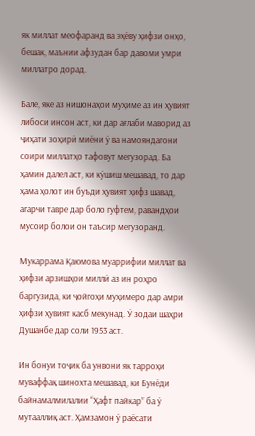як миллат меофаранд ва эҳёву ҳифзи онҳо, бешак, маънии афзудан бар давоми умри миллатро дорад.

Бале, яке аз нишонаҳои муҳиме аз ин ҳувият либоси инсон аст, ки дар ағлаби маворид аз ҷиҳати зоҳирӣ миёни ӯ ва намояндагони соири миллатҳо тафовут мегузорад. Ба ҳамин далел аст, ки кӯшиш мешавад, то дар ҳама ҳолот ин буъди ҳувият ҳифз шавад, агарчи тавре дар боло гуфтем, равандҳои мусоир болои он таъсир мегузоранд.

Мукаррама Қаюмова муаррифии миллат ва ҳифзи арзишҳои миллӣ аз ин роҳро баргузида, ки ҷойгоҳи муҳимеро дар амри ҳифзи ҳувият касб мекунад. Ӯ зодаи шаҳри Душанбе дар соли 1953 аст.

Ин бонуи тоҷик ба унвони як тарроҳи муваффақ шинохта мешавад, ки Бунёди байнамалмилалии “Ҳафт пайкар” ба ӯ мутааллиқ аст. Ҳамзамон ӯ раёсати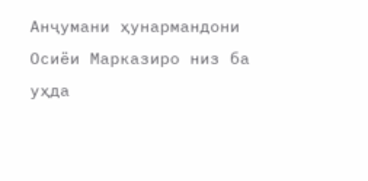Анҷумани ҳунармандони Осиёи Марказиро низ ба уҳда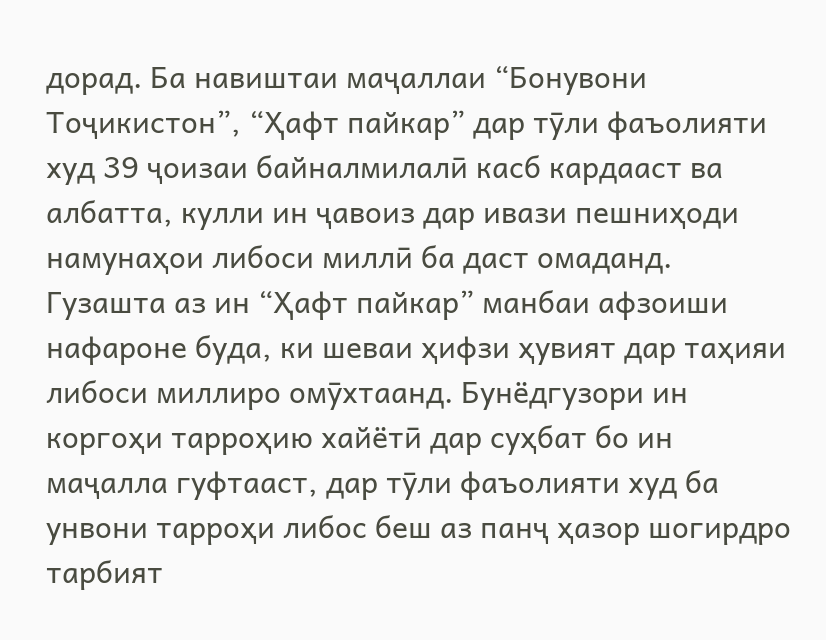дорад. Ба навиштаи маҷаллаи “Бонувони Тоҷикистон”, “Ҳафт пайкар” дар тӯли фаъолияти худ 39 ҷоизаи байналмилалӣ касб кардааст ва албатта, кулли ин ҷавоиз дар ивази пешниҳоди намунаҳои либоси миллӣ ба даст омаданд. Гузашта аз ин “Ҳафт пайкар” манбаи афзоиши нафароне буда, ки шеваи ҳифзи ҳувият дар таҳияи либоси миллиро омӯхтаанд. Бунёдгузори ин коргоҳи тарроҳию хайётӣ дар суҳбат бо ин маҷалла гуфтааст, дар тӯли фаъолияти худ ба унвони тарроҳи либос беш аз панҷ ҳазор шогирдро тарбият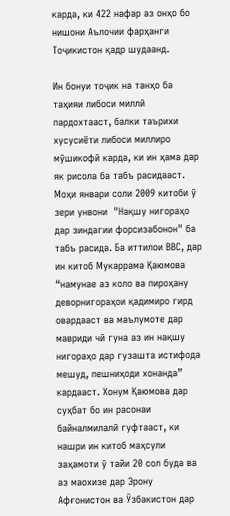карда, ки 422 нафар аз онҳо бо нишони Аълочии фарҳанги Тоҷикистон қадр шудаанд.

Ин бонуи тоҷик на танҳо ба таҳияи либоси миллӣ пардохтааст, балки таърихи хусусиёти либоси миллиро мӯшикофӣ карда, ки ин ҳама дар як рисола ба табъ расидааст. Моҳи январи соли 2009 китоби ӯ зери унвони  "Нақшу нигораҳо дар зиндагии форсизабонон" ба табъ расида. Ба иттилои ВВС, дар ин китоб Мукаррама Қаюмова “намунае аз коло ва пироҳану деворнигораҳои қадимиро гирд овардааст ва маълумоте дар мавриди чӣ гуна аз ин нақшу нигораҳо дар гузашта истифода мешуд, пешниҳоди хонанда” кардааст. Хонум Қаюмова дар суҳбат бо ин расонаи байналмилалӣ гуфтааст, ки нашри ин китоб маҳсули заҳамоти ӯ тайи 20 сол буда ва аз маохизе дар Эрону Афғонистон ва Ӯзбакистон дар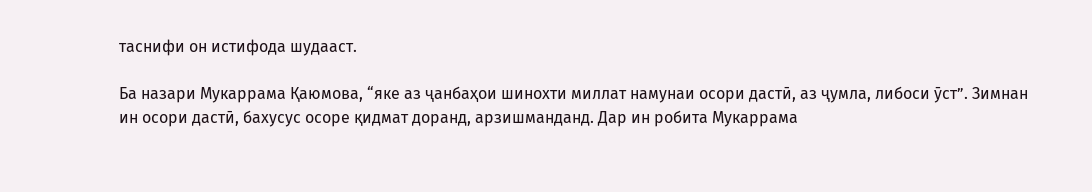таснифи он истифода шудааст.

Ба назари Мукаррама Қаюмова, “яке аз ҷанбаҳои шинохти миллат намунаи осори дастӣ, аз ҷумла, либоси ӯст”. Зимнан ин осори дастӣ, бахусус осоре қидмат доранд, арзишманданд. Дар ин робита Мукаррама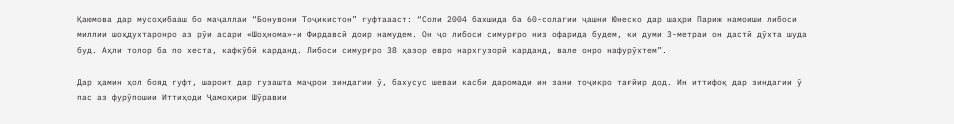Қаюмова дар мусоҳибааш бо маҷаллаи “Бонувони Тоҷикистон” гуфтаааст: “Соли 2004 бахшида ба 60-солагии ҷашни Юнеско дар шаҳри Париж намоиши либоси миллии шоҳдухтаронро аз рӯи асари «Шоҳнома»-и Фирдавсӣ доир намудем. Он ҷо либоси симурғро низ офарида будем, ки думи 3-метраи он дастӣ дӯхта шуда буд. Аҳли толор ба по хеста, кафкӯбӣ карданд. Либоси симурғро 38 ҳазор евро нархгузорӣ карданд, вале онро нафурӯхтем”.

Дар ҳамин ҳол бояд гуфт, шароит дар гузашта маҷрои зиндагии ӯ, бахусус шеваи касби даромади ин зани тоҷикро тағйир дод. Ин иттифоқ дар зиндагии ӯ пас аз фурӯпошии Иттиҳоди Ҷамоҳири Шӯравии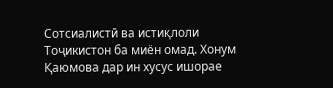Сотсиалистӣ ва истиқлоли Тоҷикистон ба миён омад. Хонум Қаюмова дар ин хусус ишорае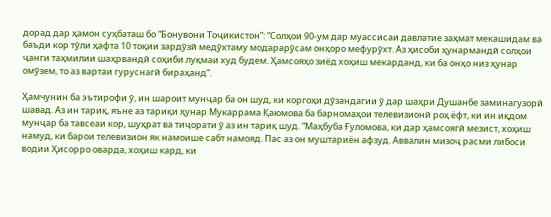дорад дар ҳамон суҳбаташ бо “Бонувони Тоҷикистон”: “Солҳои 90-ум дар муассисаи давлатие заҳмат мекашидам ва баъди кор тӯли ҳафта 10 тоқии зардӯзӣ медӯхтаму модарарӯсам онҳоро мефурӯхт. Аз ҳисоби ҳунармандӣ солҳои ҷанги таҳмилии шаҳрвандӣ соҳиби луқмаи худ будем. Ҳамсояҳо зиёд хоҳиш мекарданд, ки ба онҳо низ ҳунар омӯзем, то аз вартаи гуруснагӣ бираҳанд”.

Ҳамчунин ба эътирофи ӯ, ин шароит мунҷар ба он шуд, ки коргоҳи дӯзандагии ӯ дар шаҳри Душанбе заминагузорӣ шавад. Аз ин тариқ, яъне аз тариқи ҳунар Мукаррама Қаюмова ба барномаҳои телевизионӣ роҳ ёфт, ки ин иқдом мунҷар ба тавсеаи кор, шуҳрат ва тиҷорати ӯ аз ин тариқ шуд. “Маҳбуба Ғуломова, ки дар ҳамсоягӣ мезист, хоҳиш намуд, ки барои телевизион як намоише сабт намояд. Пас аз он муштариён афзуд. Аввалин мизоҷ расми либоси водии Ҳисорро оварда, хоҳиш кард, ки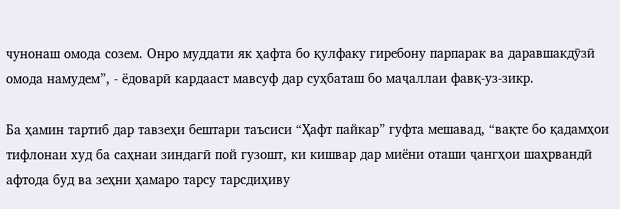чунонаш омода созем. Онро муддати як ҳафта бо қулфаку гиребону парпарак ва даравшакдӯзӣ омода намудем”, - ёдоварӣ кардааст мавсуф дар суҳбаташ бо маҷаллаи фавқ-уз-зикр.

Ба ҳамин тартиб дар тавзеҳи бештари таъсиси “Ҳафт пайкар” гуфта мешавад, “вақте бо қадамҳои тифлонаи худ ба саҳнаи зиндагӣ пой гузошт, ки кишвар дар миёни оташи ҷангҳои шаҳрвандӣ афтода буд ва зеҳни ҳамаро тарсу тарсдиҳиву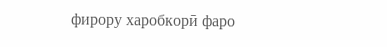фирору харобкорӣ фаро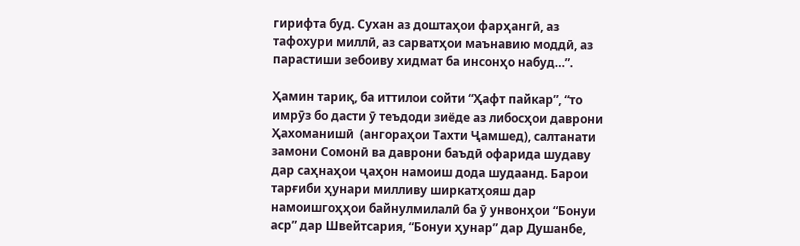гирифта буд. Сухан аз доштаҳои фарҳангӣ, аз тафохури миллӣ, аз сарватҳои маънавию моддӣ, аз парастиши зебоиву хидмат ба инсонҳо набуд…”.

Ҳамин тариқ, ба иттилои сойти “Ҳафт пайкар”, “то имрӯз бо дасти ӯ теъдоди зиёде аз либосҳои даврони Ҳахоманишӣ  (ангораҳои Тахти Ҷамшед), салтанати замони Сомонӣ ва даврони баъдӣ офарида шудаву дар саҳнаҳои ҷаҳон намоиш дода шудаанд. Барои тарғиби ҳунари милливу ширкатҳояш дар намоишгоҳҳои байнулмилалӣ ба ӯ унвонҳои “Бонуи аср” дар Швейтсария, “Бонуи ҳунар” дар Душанбе,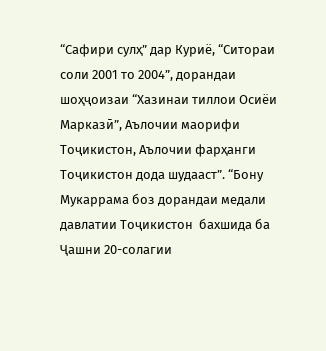“Сафири сулҳ” дар Куриё, “Ситораи соли 2001 то 2004”, дорандаи шоҳҷоизаи “Хазинаи тиллои Осиёи Марказӣ”, Аълочии маорифи Тоҷикистон, Аълочии фарҳанги Тоҷикистон дода шудааст”. “Бону Мукаррама боз дорандаи медали давлатии Тоҷикистон  бахшида ба Ҷашни 20-солагии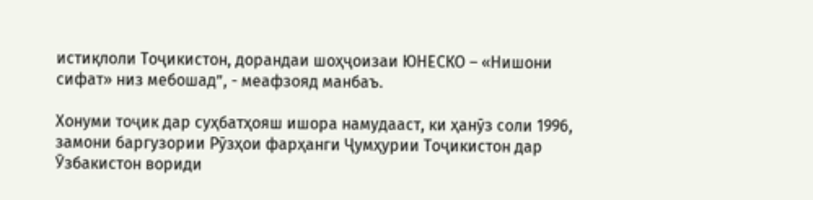истиқлоли Тоҷикистон, дорандаи шоҳҷоизаи ЮНЕСКО – «Нишони сифат» низ мебошад”, - меафзояд манбаъ.

Хонуми тоҷик дар суҳбатҳояш ишора намудааст, ки ҳанӯз соли 1996, замони баргузории Рӯзҳои фарҳанги Ҷумҳурии Тоҷикистон дар Ӯзбакистон вориди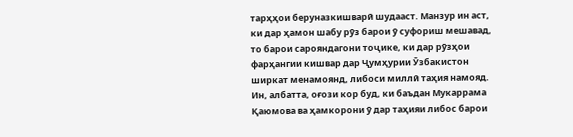тарҳҳои беруназкишварӣ шудааст. Манзур ин аст, ки дар ҳамон шабу рӯз барои ӯ суфориш мешавад, то барои сарояндагони тоҷике, ки дар рӯзҳои фарҳангии кишвар дар Ҷумҳурии Ӯзбакистон ширкат менамоянд, либоси миллӣ таҳия намояд. Ин, албатта, оғози кор буд, ки баъдан Мукаррама Қаюмова ва ҳамкорони ӯ дар таҳияи либос барои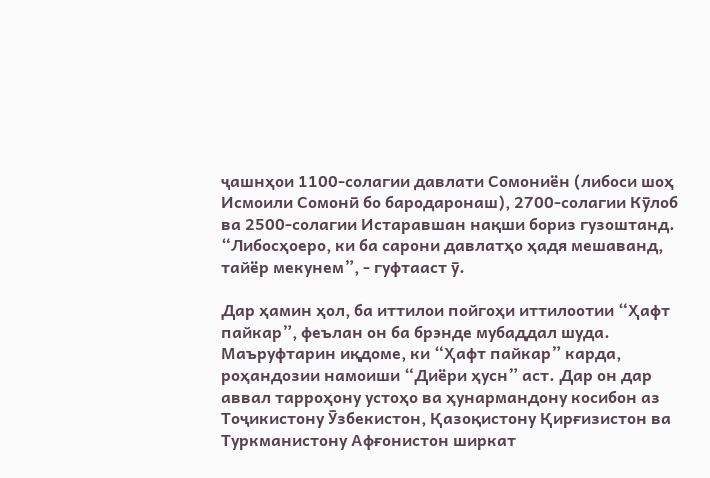ҷашнҳои 1100-солагии давлати Сомониён (либоси шоҳ Исмоили Сомонӣ бо бародаронаш), 2700-солагии Кӯлоб ва 2500-солагии Истаравшан нақши бориз гузоштанд. “Либосҳоеро, ки ба сарони давлатҳо ҳадя мешаванд, тайёр мекунем”, - гуфтааст ӯ.

Дар ҳамин ҳол, ба иттилои пойгоҳи иттилоотии “Ҳафт пайкар”, феълан он ба брэнде мубаддал шуда. Маъруфтарин иқдоме, ки “Ҳафт пайкар” карда, роҳандозии намоиши “Диёри ҳусн” аст. Дар он дар аввал тарроҳону устоҳо ва ҳунармандону косибон аз Тоҷикистону Ӯзбекистон, Қазоқистону Қирғизистон ва Туркманистону Афғонистон ширкат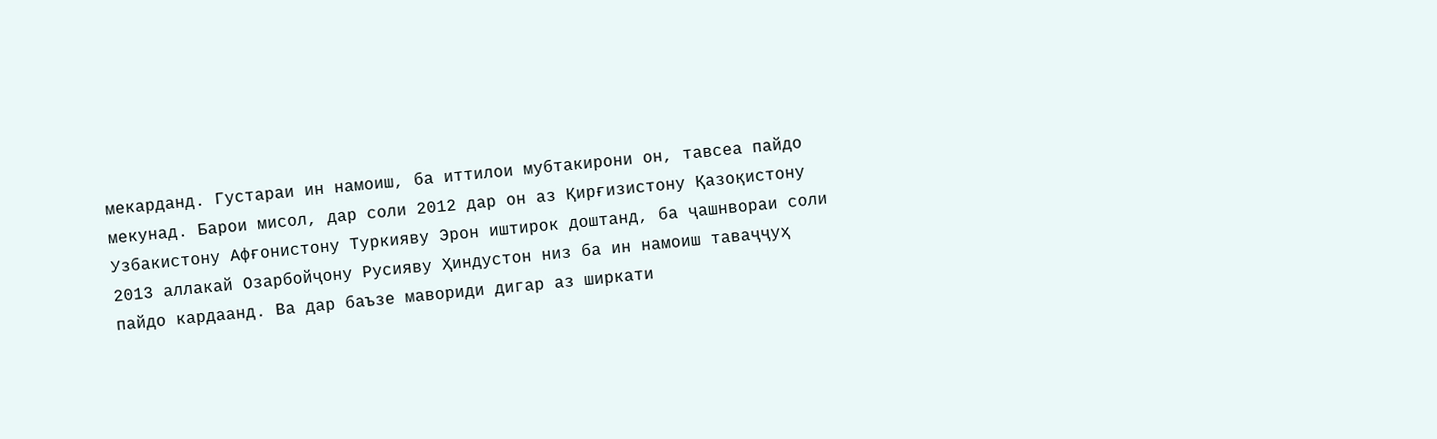мекарданд. Густараи ин намоиш, ба иттилои мубтакирони он, тавсеа пайдо мекунад. Барои мисол, дар соли 2012 дар он аз Қирғизистону Қазоқистону Узбакистону Афғонистону Туркияву Эрон иштирок доштанд, ба ҷашнвораи соли 2013 аллакай Озарбойҷону Русияву Ҳиндустон низ ба ин намоиш таваҷҷуҳ пайдо кардаанд. Ва дар баъзе мавориди дигар аз ширкати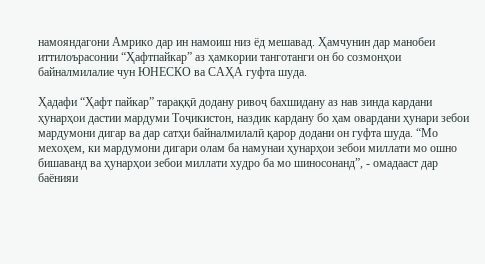намояндагони Амрико дар ин намоиш низ ёд мешавад. Ҳамчунин дар манобеи иттилоърасонии “Ҳафтпайкар” аз ҳамкории танготанги он бо созмонҳои байналмилалие чун ЮНЕСКО ва САҲА гуфта шуда.

Ҳадафи “Ҳафт пайкар” тараққӣ додану ривоҷ бахшидану аз нав зинда кардани ҳунарҳои дастии мардуми Тоҷикистон, наздик кардану бо ҳам овардани ҳунари зебои мардумони дигар ва дар сатҳи байналмилалӣ қарор додани он гуфта шуда. “Мо мехоҳем, ки мардумони дигари олам ба намунаи ҳунарҳои зебои миллати мо ошно бишаванд ва ҳунарҳои зебои миллати худро ба мо шиносонанд”, - омадааст дар баёнияи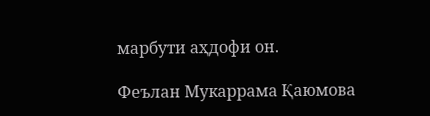марбути аҳдофи он.

Феълан Мукаррама Қаюмова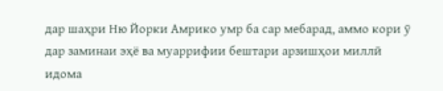дар шаҳри Ню Йорки Амрико умр ба сар мебарад, аммо кори ӯ дар заминаи эҳё ва муаррифии бештари арзишҳои миллӣ идома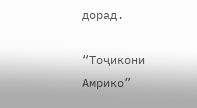дорад.

“Тоҷикони Амрико”